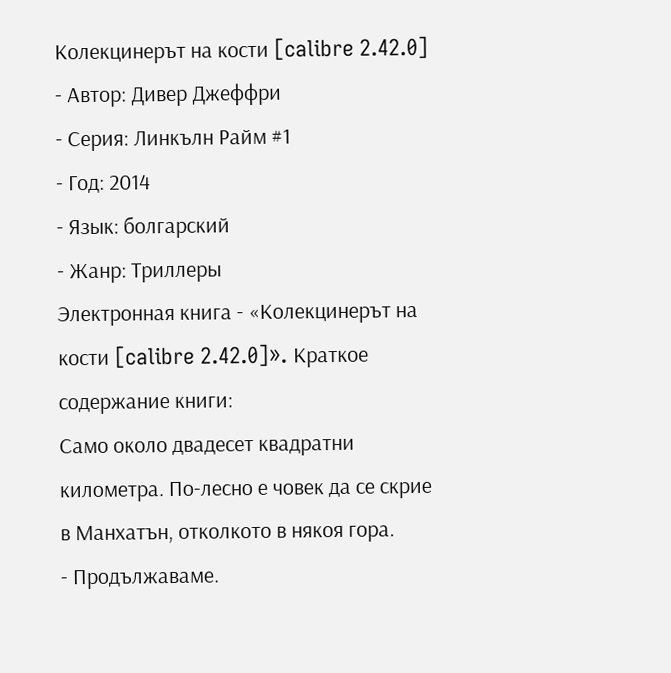Колекцинерът на кости [calibre 2.42.0]
- Автор: Дивер Джеффри
- Серия: Линкълн Райм #1
- Год: 2014
- Язык: болгарский
- Жанр: Триллеры
Электронная книга - «Колекцинерът на кости [calibre 2.42.0]». Краткое содержание книги:
Само около двадесет квадратни километра. По-лесно е човек да се скрие в Манхатън, отколкото в някоя гора.
- Продължаваме.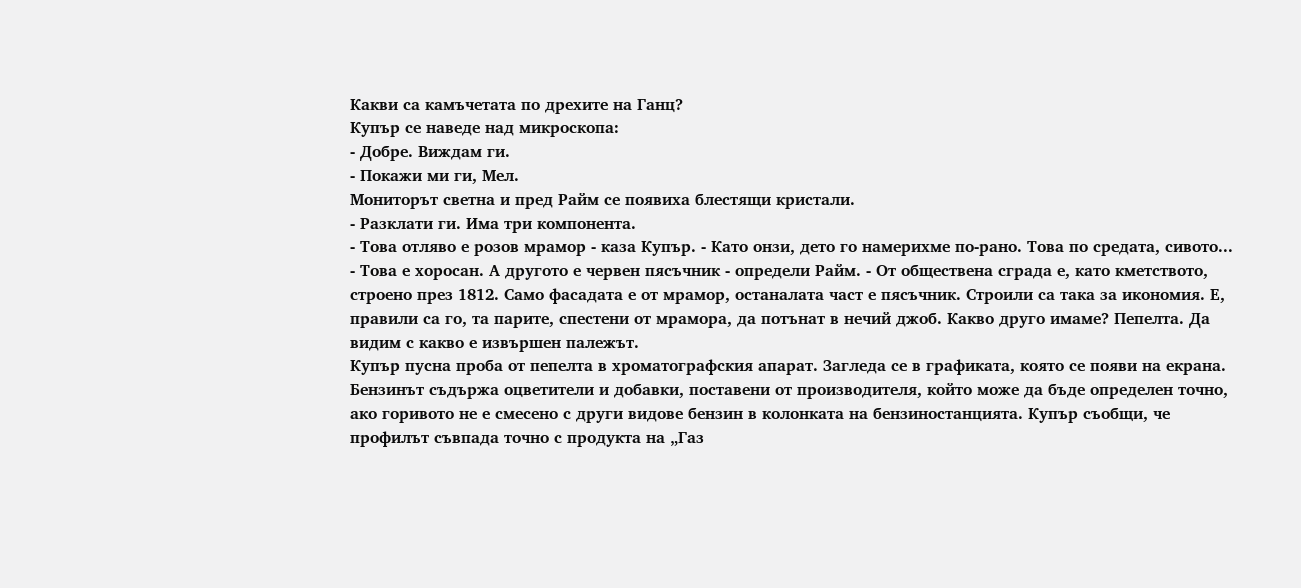Какви са камъчетата по дрехите на Ганц?
Купър се наведе над микроскопа:
- Добре. Виждам ги.
- Покажи ми ги, Мел.
Мониторът светна и пред Райм се появиха блестящи кристали.
- Разклати ги. Има три компонента.
- Това отляво е розов мрамор - каза Купър. - Като онзи, дето го намерихме по-рано. Това по средата, сивото...
- Това е хоросан. А другото е червен пясъчник - определи Райм. - От обществена сграда е, като кметството, строено през 1812. Само фасадата е от мрамор, останалата част е пясъчник. Строили са така за икономия. Е, правили са го, та парите, спестени от мрамора, да потънат в нечий джоб. Какво друго имаме? Пепелта. Да видим с какво е извършен палежът.
Купър пусна проба от пепелта в хроматографския апарат. Загледа се в графиката, която се появи на екрана.
Бензинът съдържа оцветители и добавки, поставени от производителя, който може да бъде определен точно, ако горивото не е смесено с други видове бензин в колонката на бензиностанцията. Купър съобщи, че профилът съвпада точно с продукта на „Газ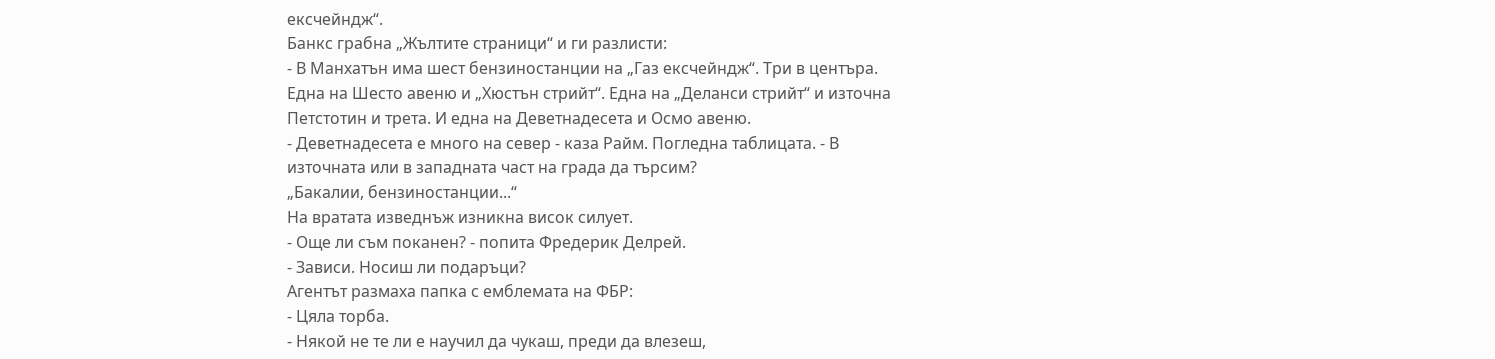ексчейндж“.
Банкс грабна „Жълтите страници“ и ги разлисти:
- В Манхатън има шест бензиностанции на „Газ ексчейндж“. Три в центъра. Една на Шесто авеню и „Хюстън стрийт“. Една на „Деланси стрийт“ и източна Петстотин и трета. И една на Деветнадесета и Осмо авеню.
- Деветнадесета е много на север - каза Райм. Погледна таблицата. - В източната или в западната част на града да търсим?
„Бакалии, бензиностанции...“
На вратата изведнъж изникна висок силует.
- Още ли съм поканен? - попита Фредерик Делрей.
- Зависи. Носиш ли подаръци?
Агентът размаха папка с емблемата на ФБР:
- Цяла торба.
- Някой не те ли е научил да чукаш, преди да влезеш,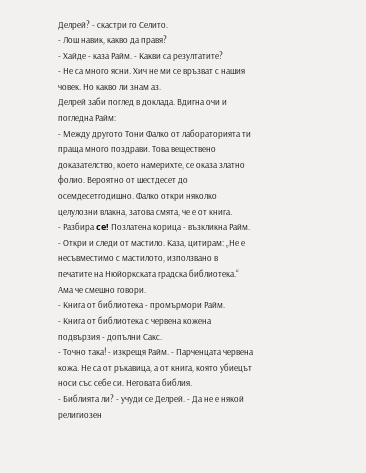Делрей? - скастри го Селито.
- Лош навик, какво да правя?
- Хайде - каза Райм. - Какви са резултатите?
- Не са много ясни. Хич не ми се връзват с нашия човек. Но какво ли знам аз.
Делрей заби поглед в доклада. Вдигна очи и погледна Райм:
- Между другото Тони Фалко от лабораторията ти праща много поздрави. Това веществено доказателство, което намерихте, се оказа златно фолио. Вероятно от шестдесет до осемдесетгодишно. Фалко откри няколко целулозни влакна, затова смята, че е от книга.
- Разбира ce! Позлатена корица - възкликна Райм.
- Откри и следи от мастило. Каза, цитирам: „Не е несъвместимо с мастилото, използвано в печатите на Нюйоркската градска библиотека.“ Ама че смешно говори.
- Книга от библиотека - промърмори Райм.
- Книга от библиотека с червена кожена подвързия - допълни Сакс.
- Точно така! - изкрещя Райм. - Парченцата червена кожа. Не са от ръкавица, а от книга, която убиецът носи със себе си. Неговата библия.
- Библията ли? - учуди се Делрей. - Да не е някой религиозен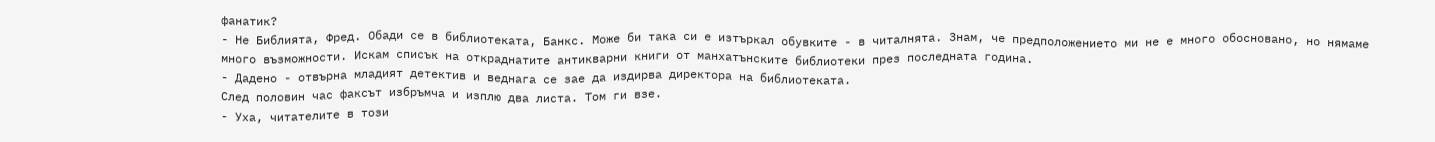фанатик?
- Не Библията, Фред. Обади се в библиотеката, Банкс. Може би така си е изтъркал обувките - в читалнята. Знам, че предположението ми не е много обосновано, но нямаме много възможности. Искам списък на откраднатите антикварни книги от манхатънските библиотеки през последната година.
- Дадено - отвърна младият детектив и веднага се зае да издирва директора на библиотеката.
След половин час факсът избръмча и изплю два листа. Том ги взе.
- Уха, читателите в този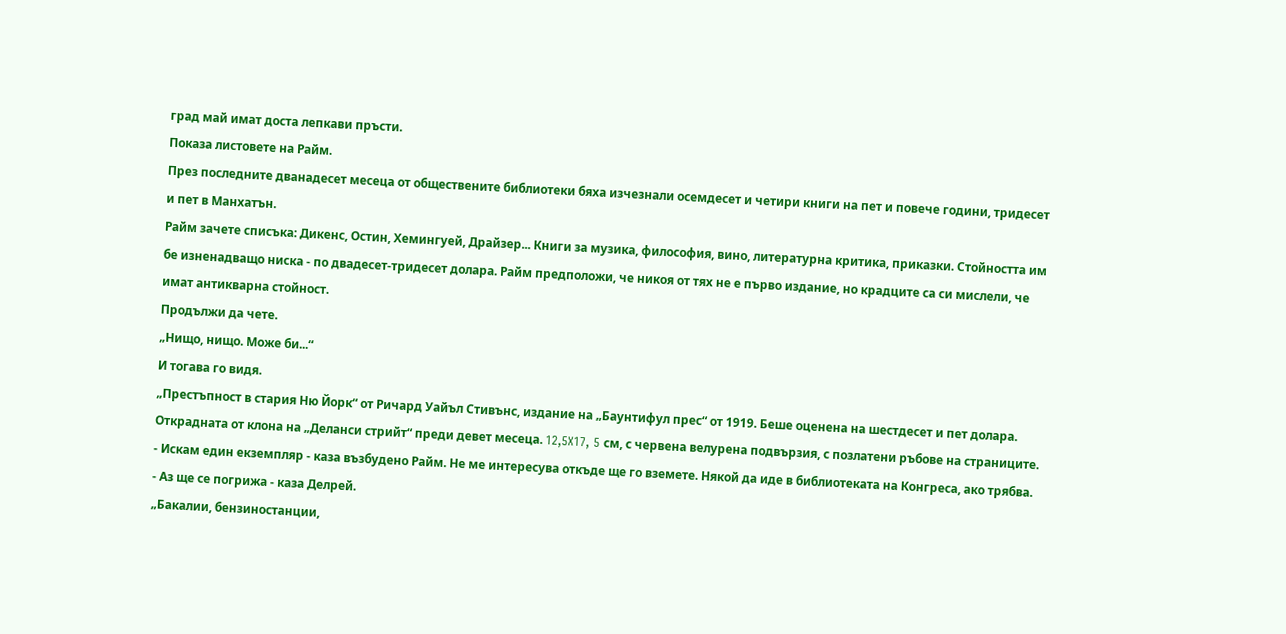град май имат доста лепкави пръсти.
Показа листовете на Райм.
През последните дванадесет месеца от обществените библиотеки бяха изчезнали осемдесет и четири книги на пет и повече години, тридесет и пет в Манхатън.
Райм зачете списъка: Дикенс, Остин, Хемингуей, Драйзер... Книги за музика, философия, вино, литературна критика, приказки. Стойността им бе изненадващо ниска - по двадесет-тридесет долара. Райм предположи, че никоя от тях не е първо издание, но крадците са си мислели, че имат антикварна стойност.
Продължи да чете.
„Нищо, нищо. Може би...“
И тогава го видя.
„Престъпност в стария Ню Йорк“ от Ричард Уайъл Стивънс, издание на „Баунтифул прес“ от 1919. Беше оценена на шестдесет и пет долара. Открадната от клона на „Деланси стрийт“ преди девет месеца. 12,5X17, 5 см, с червена велурена подвързия, с позлатени ръбове на страниците.
- Искам един екземпляр - каза възбудено Райм. Не ме интересува откъде ще го вземете. Някой да иде в библиотеката на Конгреса, ако трябва.
- Аз ще се погрижа - каза Делрей.
„Бакалии, бензиностанции,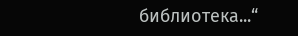библиотека...“